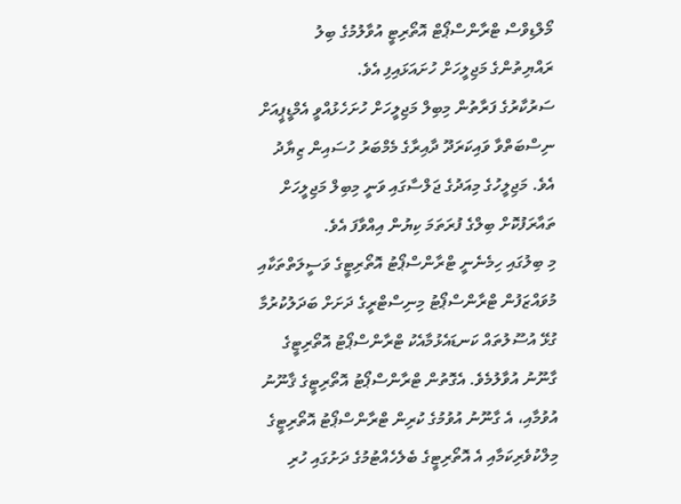މޯލްޑިވްސް ޓްރާންސްޕޯޓް އޮތޯރިޓީ އުވާލުމުގެ ބިލު ރައްޔިތުންގެ މަޖިލީހަށް ހުށައަޅައިފި އެވެ.
ސަރުކާރުގެ ފަރާތުން މިބިލް މަޖިލީހަށް ހުށަހެޅުއްވީ އެމްޑީޕީއަށް ނިސްބަތްވާ ވައިކަރަދޫ ދާއިރާގެ މެމްބަރު ހުސައިން ޒިޔާދު އެވެ. މަޖިލީހުގެ މިއަދުގެ ޖަލްސާގައި ވަނީ މިބިލް މަޖިލީހަށް ތައާރަފުކޮށް ބިލްގެ ފުރަތަމަ ކިޔުން އިއްވާފަ އެވެ.
މި ބިލުގައި ހިމެނެނީ ޓްރާންސްޕޯޓު އޮތޯރިޓީގެ ވަސީލަތްތަކާއި މުވައްޒަފުން ޓްރާންސްޕޯޓު މިނިސްޓްރީގެ ދަށަށް ބަދަލުކުރުމާ ގުޅޭ އުސޫލުތައް ކަނޑައެޅުމާއެކު ޓްރާންސްޕޯޓު އޮތޯރިޓީގެ ގާނޫނު އުވާލުމެވެ. އެގޮތުން ޓްރާންސްޕޯޓު އޮތޯރިޓީގެ ޤާނޫނު އުވުމާއި، އެ ގާނޫނު އުވުމުގެ ކުރިން ޓްރާންސްޕޯޓު އޮތޯރިޓީގެ މިލްކުވެރިކަމާއި އެ އޮތޯރިޓީގެ ބެލެހެއްޓުމުގެ ދަށުގައި ހުރި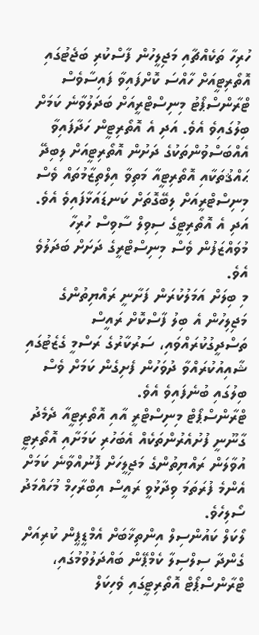ހުރިހާ ތަކެއްޗާއި މަޖިލީހުން ފާސްކުރި ބަޖެޓުގައި އޮތޯރިޓީއަށް ހާއްސަ ކޮށްފައިވާ ފައިސާވެސް ޓްރާންސްޕޯޓު މިނިސްޓްރީއަށް ބަދަލުވާނެ ކަމަށް ބިލުގައިވެ އެވެ. އަދި އެ އޮތޯރިޓީން ހަދާފައިވާ އެއްބަސްވުންތަކުގެ ދަށުން އޮތޯރިޓީއަށް ލިބިދޭ ޙައްޤުތަކާއި އޮތޯރިޓީއާ މަތިވާ އިލްތިޒާމުތައް ވެސް މިނިސްޓްރީއަށް ލިބޭގޮތަށް ކަނޑައަޅާފައިވެ އެވެ. އަދި އެ އޮތޯރިޓީގެ ސިވިލް ސާވިސް ހުރިހާ މުވައްޒަފުން ވެސް މިނިސްޓްރީގެ ދަށަށް ބަދަލުވެ އެވެ.
މި ބިލަށް އަމަލުކުރަން ފަށާނީ ރައްޔިތުންގެ މަޖިލިހުން އެ ބިލު ފާސްކޮށް ރައީސް ތަސްދީގުކުރައްވައި، ސަރުކާރުގެ ރަސްމީ ގެޒެޓުގައި ޝާއިއުކުރައްވާ ދުވަހުން ފެށިގެން ކަމަށް ވެސް ބިލުގައި ބުނެފައިވެ އެވެ.
ޓްރާންސްޕޯޓް މިނިސްޓްރީ އާއި އޮތޯރިޓީއާ ދެމެދު ގާނޫނީ ފުށުއެރުންތަކެއް އެބަހުރި ކަމަށާއި އޮތޯރިޓީ އުވާލަން ރައްޔިތުންގެ މަޖިލީހަށް ފޮނުއްވާނެ ކަމަށް އެންމެ ފުރަތަމަ ވިދާޅުވީ ރައީސް އިބްރާހިމް މުހައްމަދު ސޯލިހެވެ.
ލޯކަލް ކައުންސިލް އިންތިޚާބަށް އެމްޑީޕީން ކުރިއަށް ގެންދާ ސިލްސިލާ ކެމްޕޭން ބައްދަލުވުމުގައި، ޓްރާންސްޕޯޓް އޮތޯރިޓީގައި ވެހިކަލް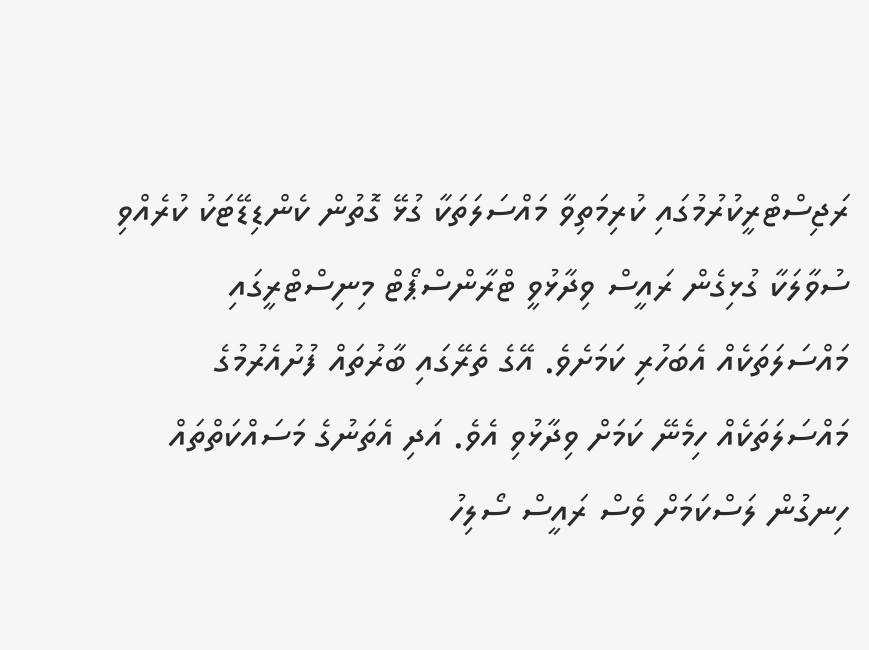ރަޖިސްޓްރީކުރުމުގައި ކުރިމަތިވާ މައްސަލަތަކާ ގުޅޭ ގޮތުން ކެންޑިޑޭޓަކު ކުރެއްވި ސުވާލަކާ ގުޅިގެން ރައީސް ވިދާޅުވީ ޓްރާންސްޕޯޓް މިނިސްޓްރީގައި މައްސަލަތަކެއް އެބަހުރި ކަމަށެވެ. އޭގެ ތެރޭގައި ބާރުތައް ފުށުއެރުމުގެ މައްސަލަތަކެއް ހިމެނޭ ކަމަށް ވިދާޅުވި އެވެ. އަދި އެތަނުގެ މަސައްކަތްތައް ހިނގުން ލަސްކަމަށް ވެސް ރައީސް ސޯލިހު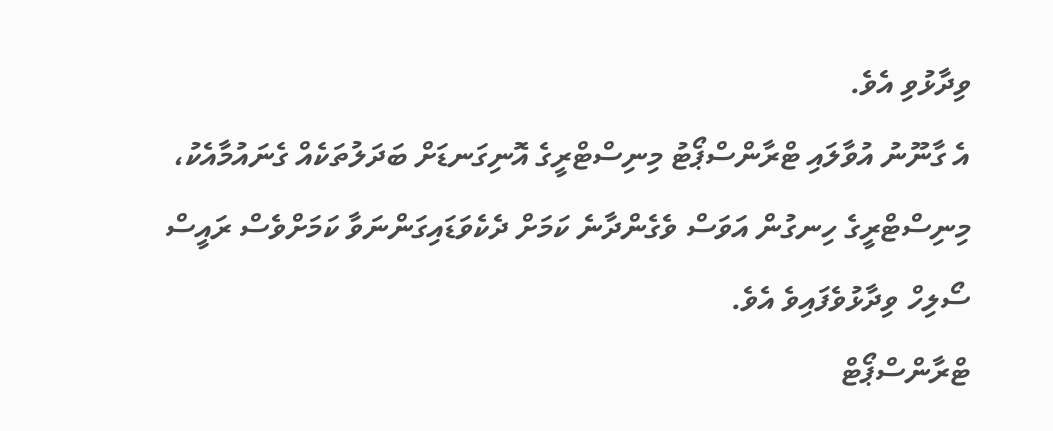ވިދާޅުވި އެވެ.
އެ ގާނޫނު އުވާލައި ޓްރާންސްޕޯޓު މިނިސްޓްރީގެ އޮނިގަނޑަށް ބަދަލުތަކެއް ގެނައުމާއެކު، މިނިސްޓްރީގެ ހިނގުން އަވަސް ވެގެންދާނެ ކަމަށް ދެކެވަޑައިގަންނަވާ ކަމަށްވެސް ރައީސް ސޯލިހް ވިދާޅުވެފައިވެ އެވެ.
ޓްރާންސްޕޯޓް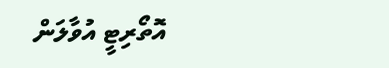އޮތޯރިޓީ އުވާލަން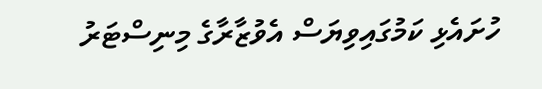ހުށައެޅި ކަމުގައިވިޔަސް އެވުޒާރާގެ މިނިސްޓަރު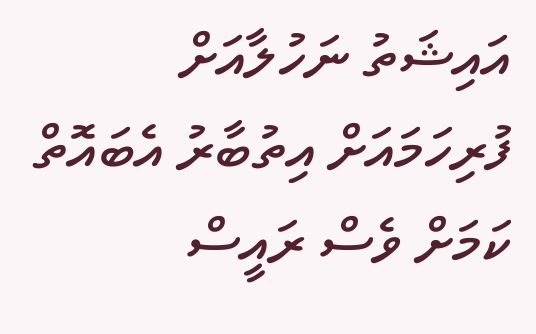އައިޝަތު ނަހުލާއަށް ފުރިހަމައަށް އިތުބާރު އެބައޮތް ކަމަށް ވެސް ރައީސް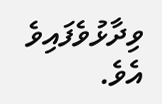ވިދާޅުވެފައިވެ އެވެ.